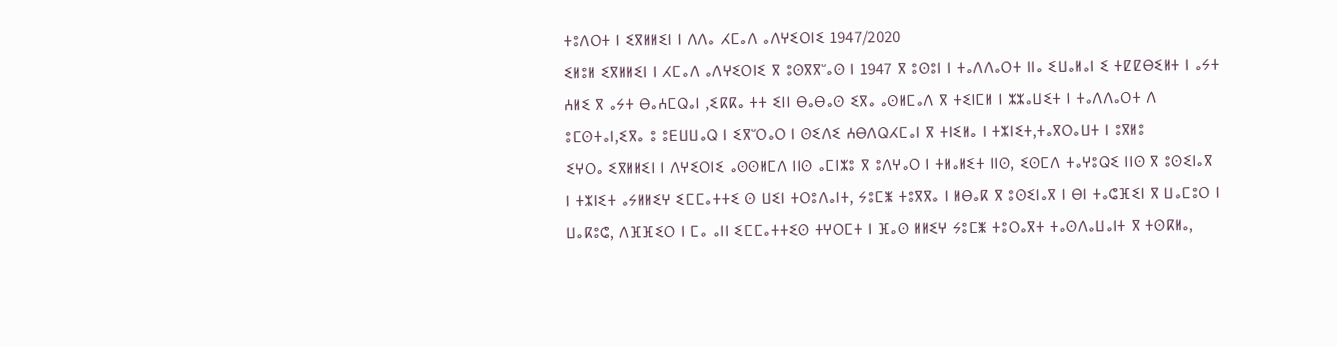ⵜⵓⴷⵔⵜ ⵏ ⵉⴳⵍⵍⵉⵏ ⵏ ⴷⴷⴰ ⵃⵎⴰⴷ ⴰⴷⵖⵉⵔⵏⵉ 1947/2020
ⵉⵍⵓⵍ ⵉⴳⵍⵍⵉⵏ ⵏ ⵃⵎⴰⴷ ⴰⴷⵖⵉⵔⵏⵉ ⴳ ⵓⵙⴳⴳⵯⴰⵙ ⵏ 1947 ⴳ ⵓⵙⵓⵏ ⵏ ⵜⴰⴷⴷⴰⵔⵜ ⵏⵏⴰ ⵉⵡⴰⵍⴰⵏ ⵉ ⵜⵇⵇⴱⵉⵍⵜ ⵏ ⴰⵢⵜ ⵄⵍⵉ ⴳ ⴰⵢⵜ ⴱⴰⵄⵎⵕⴰⵏ ,ⵉⴽⴽⴰ ⵜⵜ ⵉⵏⵏ ⴱⴰⴱⴰⵙ ⵉⴳⴰ ⴰⵙⵍⵎⴰⴷ ⴳ ⵜⵉⵏⵎⵍ ⵏ ⵣⵣⴰⵡⵉⵜ ⵏ ⵜⴰⴷⴷⴰⵔⵜ ⴷ ⵓⵎⵙⵜⴰⵏ,ⵉⴳⴰ ⵓ ⵓⴹⵡⵡⴰⵕ ⵏ ⵉⴳⵯⵔⴰⵔ ⵏ ⵙⵉⴷⵉ ⵄⴱⴷⵕⵃⵎⴰⵏ ⴳ ⵜⵏⵉⵍⴰ ⵏ ⵜⵣⵏⵉⵜ,ⵜⴰⴳⵔⴰⵡⵜ ⵏ ⵓⴳⵍⵓ
ⵉⵖⵔⴰ ⵉⴳⵍⵍⵉⵏ ⵏ ⴷⵖⵉⵔⵏⵉ ⴰⵙⵙⵍⵎⴷ ⵏⵏⵙ ⴰⵎⵏⵣⵓ ⴳ ⵓⴷⵖⴰⵔ ⵏ ⵜⵍⴰⵍⵉⵜ ⵏⵏⵙ, ⵉⵙⵎⴷ ⵜⴰⵖⵓⵕⵉ ⵏⵏⵙ ⴳ ⵓⵙⵉⵏⴰⴳ ⵏ ⵜⵣⵏⵉⵜ ⴰⵢⵍⵍⵉⵖ ⵉⵎⵎⴰⵜⵜⵉ ⵙ ⵡⵉⵏ ⵜⵔⵓⴷⴰⵏⵜ, ⵢⵓⵎⵥ ⵜⵓⴳⴳⴰ ⵏ ⵍⴱⴰⴽ ⴳ ⵓⵙⵉⵏⴰⴳ ⵏ ⴱⵏ ⵜⴰⵛⴼⵉⵏ ⴳ ⵡⴰⵎⵓⵔ ⵏ ⵡⴰⴽⵓⵛ, ⴷⴼⴼⵉⵔ ⵏ ⵎⴰ ⴰⵏⵏ ⵉⵎⵎⴰⵜⵜⵉⵙ ⵜⵖⵔⵎⵜ ⵏ ⴼⴰⵙ ⵍⵍⵉⵖ ⵢⵓⵎⵥ ⵜⵓⵔⴰⴳⵜ ⵜⴰⵙⴷⴰⵡⴰⵏⵜ ⴳ ⵜⵙⴽⵍⴰ,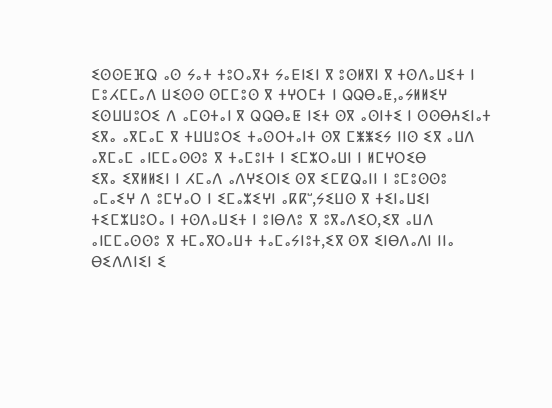ⵉⵙⵙⴹⴼⵕ ⴰⵙ ⵢⴰⵜ ⵜⵓⵔⴰⴳⵜ ⵢⴰⴹⵏⵉⵏ ⴳ ⵓⵙⵍⴳⵏ ⴳ ⵜⵙⴷⴰⵡⵉⵜ ⵏ ⵎⵓⵃⵎⵎⴰⴷ ⵡⵉⵙⵙ ⵙⵎⵎⵓⵙ ⴳ ⵜⵖⵔⵎⵜ ⵏ ⵕⵕⴱⴰⵟ,ⴰⵢⵍⵍⵉⵖ ⵉⵙⵡⵡⵓⵔⵉ ⴷ ⴰⵎⵙⵜⴰⵏ ⴳ ⵕⵕⴱⴰⵟ ⵏⵉⵜ ⵙⴳ ⴰⵙⵏⵜⵉ ⵏ ⵙⵙⴱⵄⵉⵏⴰⵜ
ⵉⴳⴰ ⴰⴳⵎⴰⵎ ⴳ ⵜⵡⵡⵓⵔⵉ ⵜⴰⵙⵔⵜⴰⵏⵜ ⵙⴳ ⵎⵥⵥⵉⵢ ⵏⵏⵙ ⵉⴳ ⴰⵡⴷ ⴰⴳⵎⴰⵎ ⴰⵏⵎⵎⴰⵙⵙⵓ ⴳ ⵜⴰⵎⵓⵏⵜ ⵏ ⵉⵎⵣⵔⴰⵡⵏ ⵏ ⵍⵎⵖⵔⵉⴱ
ⵉⴳⴰ ⵉⴳⵍⵍⵉⵏ ⵏ ⵃⵎⴰⴷ ⴰⴷⵖⵉⵔⵏⵉ ⵙⴳ ⵉⵎⵇⵕⴰⵏⵏ ⵏ ⵓⵎⵓⵙⵙⵓ ⴰⵎⴰⵉⵖ ⴷ ⵓⵎⵖⴰⵔ ⵏ ⵉⵎⴰⵣⵉⵖⵏ ⴰⴽⴽⵯ,ⵢⵉⵡⵙ ⴳ ⵜⵉⵏⴰⵡⵉⵏ ⵜⵉⵎⵣⵡⵓⵔⴰ ⵏ ⵜⵙⴷⴰⵡⵉⵜ ⵏ ⵓⵏⴱⴷⵓ ⴳ ⵓⴳⴰⴷⵉⵔ,ⵉⴳ ⴰⵡⴷ ⴰⵏⵎⵎⴰⵙⵙⵓ ⴳ ⵜⵎⴰⴳⵔⴰⵡⵜ ⵜⴰⵎⴰⵢⵏⵓⵜ,ⵉⴳ ⵙⴳ ⵉⵏⴱⴷⴰⴷⵏ ⵏⵏⴰ ⴱⵉⴷⴷⵏⵉⵏ ⵉ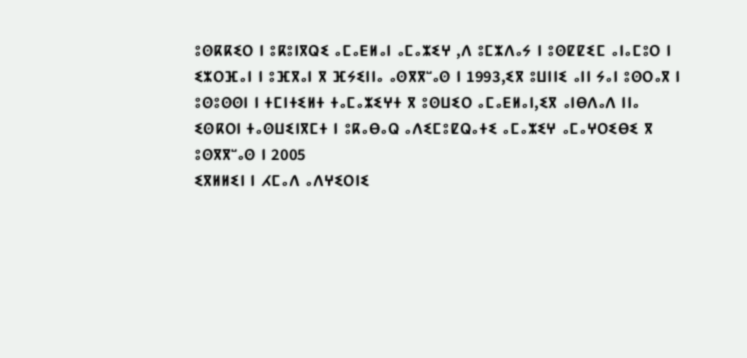ⵓⵙⴽⴽⵉⵔ ⵏ ⵓⴽⵓⵏⴳⵕⵉ ⴰⵎⴰⴹⵍⴰⵏ ⴰⵎⴰⵣⵉⵖ ,ⴷ ⵓⵎⵣⴷⴰⵢ ⵏ ⵓⵙⵇⵇⵉⵎ ⴰⵏⴰⵎⵓⵔ ⵏ ⵉⵣⵔⴼⴰⵏ ⵏ ⵓⴼⴳⴰⵏ ⴳ ⴼⵢⵉⵏⵏⴰ ⴰⵙⴳⴳⵯⴰⵙ ⵏ 1993,ⵉⴳ ⵓⵡⵏⵏⵉ ⴰⵏⵏ ⵢⴰⵏ ⵓⵙⵔⴰⴳ ⵏ ⵓⵙⵓⵙⵙⵏ ⵏ ⵜⵎⵏⵜⵉⵍⵜ ⵜⴰⵎⴰⵣⵉⵖⵜ ⴳ ⵓⵙⵡⵉⵔ ⴰⵎⴰⴹⵍⴰⵏ,ⵉⴳ ⴰⵏⴱⴷⴰⴷ ⵏⵏⴰ ⵉⵙⴽⵔⵏ ⵜⴰⵙⵡⵉⵏⴳⵎⵜ ⵏ ⵓⴽⴰⴱⴰⵕ ⴰⴷⵉⵎⵓⵇⵕⴰⵜⵉ ⴰⵎⴰⵣⵉⵖ ⴰⵎⴰⵖⵔⵉⴱⵉ ⴳ ⵓⵙⴳⴳⵯⴰⵙ ⵏ 2005
ⵉⴳⵍⵍⵉⵏ ⵏ ⵃⵎⴰⴷ ⴰⴷⵖⵉⵔⵏⵉ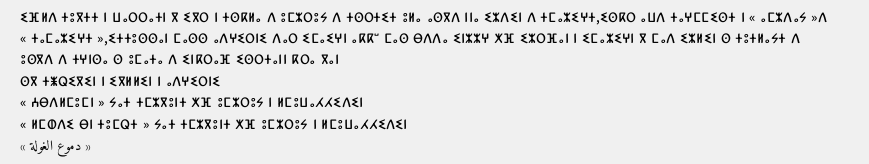ⵉⴼⵍⴷ ⵜⵓⴳⵜⵜ ⵏ ⵡⴰⵔⵔⴰⵜⵏ ⴳ ⵉⴳⵔ ⵏ ⵜⵙⴽⵍⴰ ⴷ ⵓⵎⵣⵔⵓⵢ ⴷ ⵜⵙⵔⵜⵉⵜ ⵓⵍⴰ ⴰⵙⴳⴷ ⵏⵏⴰ ⵉⵣⴷⵉⵏ ⴷ ⵜⵎⴰⵣⵉⵖⵜ,ⵉⵙⴽⵔ ⴰⵡⴷ ⵜⴰⵖⵎⵎⵉⵙⵜ ⵏ « ⴰⵎⵣⴷⴰⵢ »ⴷ « ⵜⴰⵎⴰⵣⵉⵖⵜ »,ⵉⵜⵜⵓⵙⵙⴰⵏ ⵎⴰⵙⵙ ⴰⴷⵖⵉⵔⵏⵉ ⴷⴰⵔ ⵉⵎⴰⵉⵖⵏ ⴰⴽⴽⵯ ⵎⴰⵙ ⴱⴷⴷⴰ ⵉⵏⵣⵣⵖ ⵅⴼ ⵉⵣⵔⴼⴰⵏ ⵏ ⵉⵎⴰⵣⵉⵖⵏ ⴳ ⵎⴰⴷ ⵉⵣⵍⵉⵏ ⵙ ⵜⵓⵜⵍⴰⵢⵜ ⴷ ⵓⵙⴳⴷ ⴷ ⵜⵖⵏⵙⴰ ⵙ ⵓⵎⴰⵜⴰ ⴷ ⵉⵏⴽⵔⴰⴼ ⵉⵙⵔⵜⴰⵏⵏ ⴽⵔⴰ ⴳⴰⵏ
ⵙⴳ ⵜⵥⵕⵉⴳⵉⵏ ⵏ ⵉⴳⵍⵍⵉⵏ ⵏ ⴰⴷⵖⵉⵔⵏⵉ
« ⵄⴱⴷⵍⵎⵓⵎⵏ » ⵢⴰⵜ ⵜⵎⵣⴳⵓⵏⵜ ⵅⴼ ⵓⵎⵣⵔⵓⵢ ⵏ ⵍⵎⵓⵡⴰⵃⵃⵉⴷⵉⵏ
« ⵍⵎⵀⴷⵉ ⴱⵏ ⵜⵓⵎⵕⵜ » ⵢⴰⵜ ⵜⵎⵣⴳⵓⵏⵜ ⵅⴼ ⵓⵎⵣⵔⵓⵢ ⵏ ⵍⵎⵓⵡⴰⵃⵃⵉⴷⵉⵏ
« دموع الغولة »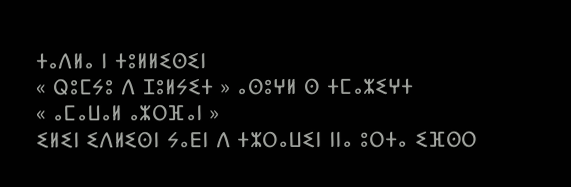ⵜⴰⴷⵍⴰ ⵏ ⵜⵓⵍⵍⵉⵙⵉⵏ
« ⵕⵓⵎⵢⵓ ⴷ ⵊⵓⵍⵢⵉⵜ » ⴰⵙⵓⵖⵍ ⵙ ⵜⵎⴰⵣⵉⵖⵜ
« ⴰⵎⴰⵡⴰⵍ ⴰⵣⵔⴼⴰⵏ »
ⵉⵍⵉⵏ ⵉⴷⵍⵉⵙⵏ ⵢⴰⴹⵏ ⴷ ⵜⵣⵔⴰⵡⵉⵏ ⵏⵏⴰ ⵓⵔⵜⴰ ⵉⴼⵙⵔ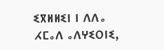ⵉⴳⵍⵍⵉⵏ ⵏ ⴷⴷⴰ ⵃⵎⴰⴷ ⴰⴷⵖⵉⵔⵏⵉ,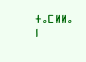ⵜⴰⵎⵍⵍⴰ ⵏ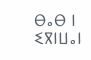ⴱⴰⴱ ⵏ ⵉⴳⵏⵡⴰⵏ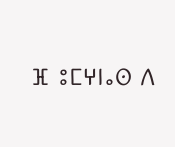ⴼ ⵓⵎⵖⵏⴰⵙ ⴷ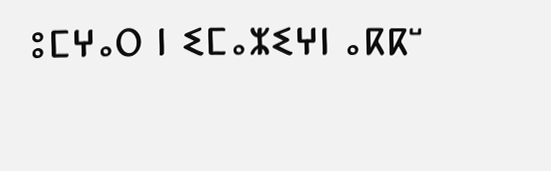ⵓⵎⵖⴰⵔ ⵏ ⵉⵎⴰⵣⵉⵖⵏ ⴰⴽⴽⵯ